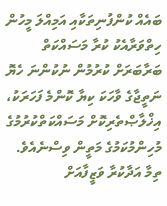ބައެއް ކުންފުނިތަކާއި އަމިއްލަ މީހުން ހިތްވަރާއެކު ކުރާ މަސައްކަތް ބަރާބަރަށް ކުރުމުން ނުކުންނަ ހެޔޮ ނަތީޖާގެ ވާހަކަ ކިޔާ ކޮންމެ ފަހަރަކު، އިޚްލާޞްތެރިކޮށް މަސައްކަތްކުރުމުގެ މުހިންމުކަމުގެ މަތީން ވިސްނެއެވެ.
ތިމާ އަދާކުރާ ވަޒީފާއަށް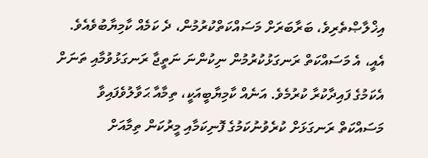އިޚްލާޞްތެރިވެ، ބަރާބަރަށް މަސައްކަތްކުރުމުން، ދެ ކަމެއް ކާމިޔާބުވެއެވެ. އެއީ، އެ މަސައްކަތް ރަނގަޅުކުރުމުން ނިކުންނަ ނަތީޖާ ރަނގަޅުވުމާއި ތަނަށް އެކަމުގެ ފައިދާކުރާ ކުރުމެވެ. އަނެއް ކާމިޔާބީއަކީ، ތިމާއާ ޙަވާލުވެފައިވާ މަސައްކަތް ރަނގަޅަށް ކުރެވުނުކަމުގެ ފޮނިކަމާއި މީރުކަން ތިމާއަށް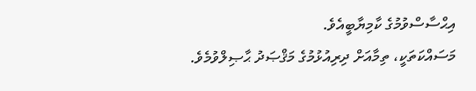އިޙްސާސްވުމުގެ ކާމިޔާބީއެވެ.
މަސައްކަތަކީ، ތިމާއަށް ދިރިއުޅުމުގެ މަޤްޞަދު ޙާޞިލްވުމެވެ.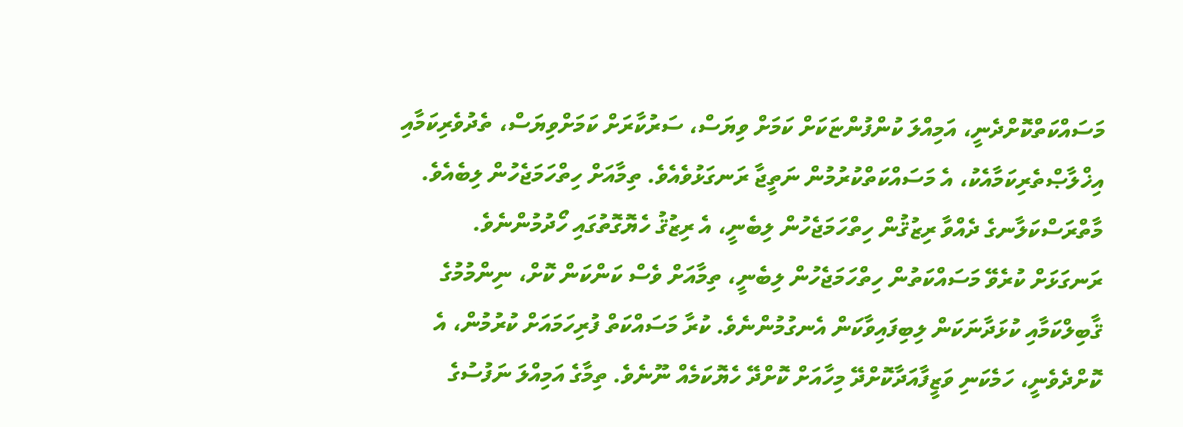މަސައްކަތްކޮށްދެނީ، އަމިއްލަ ކުންފުންޏަކަށް ކަމަށް ވިޔަސް، ސަރުކާރަށް ކަމަށްވިޔަސް، ތެދުވެރިކަމާއި އިޚްލާޞްތެރިކަމާއެކު، އެ މަސައްކަތްކުރުމުން ނަތީޖާ ރަނގަޅުވެއެވެ. ތިމާއަށް ހިތްހަމަޖެހުން ލިބެއެވެ.
މާތްރަސްކަލާނގެ ދެއްވާ ރިޒުޤުން ހިތްހަމަޖެހުން ލިބެނީ، އެ ރިޒުޤު ހެޔޮގޮތުގައި ހޯދުމުންނެވެ.
ރަނގަޅަށް ކުރެވޭ މަސައްކަތުން ހިތްހަމަޖެހުން ލިބެނީ، ތިމާއަށް ވެސް ކަންކަން ކޮށް، ނިންމުމުގެ ޤާބިލްކަމާއި ކުޅަދާނަކަން ލިބިފައިވާކަން އެނގުމުންނެވެ. ކުރާ މަސައްކަތް ފުރިހަމައަށް ކުރުމުން، އެ ކޮށްދެވެނީ، ހަމެކަނި ވަޒީފާއަދާކޮށްދޭ މިހާއަށް ކޮށްދޭ ހެޔޮކަމެއް ނޫނެވެ. ތިމާގެ އަމިއްލަ ނަފުސުގެ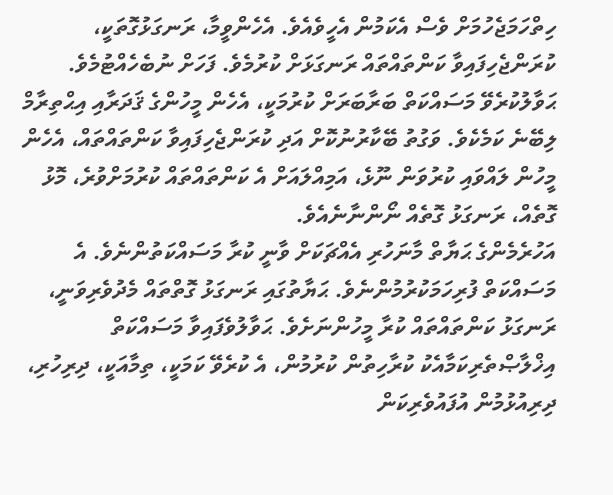ހިތްހަމަޖެހުމަށް ވެސް އެކަމުން އެހީވެއެވެ. އެހެންވީމާ، ރަނގަޅުގޮތަކީ، ކުރަންޖެހިފައިވާ ކަންތައްތައް ރަނގަޅަށް ކުރުމެވެ. ފަހަށް ނުބެހެއްޓުމެވެ. ޙަވާލުކުރެވޭ މަސައްކަތް ބަރާބަރަށް ކުރުމަކީ، އެހެން މީހުންގެ ޤަދަރާއި އިޙްތިރާމް ލިބޭނެ ކަމެކެވެ. ވަގުތު ބޭކާރުނުކޮށް އަދި ކުރަންޖެހިފައިވާ ކަންތައްތައް، އެހެން މީހުން ލައްވައި ކުރުވަން ނޫޅެ، އަމިއްލައަށް އެ ކަންތައްތައް ކުރުމަށްވުރެ، މޮޅު ގޮތެއް، ރަނގަޅު ގޮތެއް ނޯންނާނެއެވެ.
އަހުރެމެންގެ ޙަޔާތް މާނަހުރި އެއްޗަކަށް ވާނީ ކުރާ މަސައްކަތުންނެވެ. އެ މަސައްކަތް ފުރިހަމަކުރުމުންނެވެ. ޙަޔާތުގައި ރަނގަޅު ގޮތްތައް މެދުވެރިވަނީ، ރަނގަޅު ކަންތައްތައް ކުރާ މީހުންނަށެވެ. ޙަވާލުވެފައިވާ މަސައްކަތް އިޚްލާޞްތެރިކަމާއެކު ކުރާހިތުން ކުރުމުން، އެ ކުރެވޭ ކަމަކީ، ތިމާއަކީ، ދިރިހުރި، ދިރިއުޅުމުން އުފައުވެރިކަން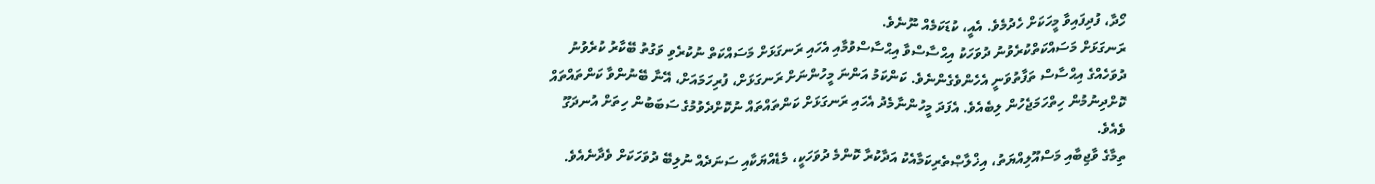ހޯދާ، ފުދިފައިވާ މީހަކަށް ހެދުމެވެ. އެއީ، ކުޑަކަމެއް ނޫނެވެ.
ރަނގަޅަށް މަސައްކަތްކުރެވުނު ދުވަހަކު އިޙްސާސްވާ އިޙްސާސްވުމާއި އެހައި ރަނގަޅަށް މަސައްކަތް ނުކުރެވި ވަގުތު ބޭކާރު ކުރެވުނު ދުވަހެއްގެ އިޙްސާސް ތަފާތުވަނީ އެހެންވެގެންނެވެ. ކަންކަމު އަންނަ މީހުންނަށް ރަނގަޅަށް، ފުރިހަމައަށް، އޭނާ ބޭނުންވާ ކަންތައްތައް ކޮށްދިނުމުން ހިތްހަމަޖެހުން ލިބެއެވެ. އެފަދަ މީހުންނާމެދު އެހައި ރަނގަޅަށް ކަންތައްތައް ނުކޮށްދެވުމުގެ ސަބަބުން ހިތަށް އުނދަގޫ ވެއެވެ.
ތިމާގެ ވާޖިބާއި މަސްއޫލިއްޔަތު، އިޚްލާޞްތެރިކަމާއެކު އަދާކުރާ ކޮންމެ ދުވަހަކީ، މެޑެއްޔަކާއި ސަނަދެއް ނުލިބޭ ދުވަހަކަށް ވެދާނެއެވެ.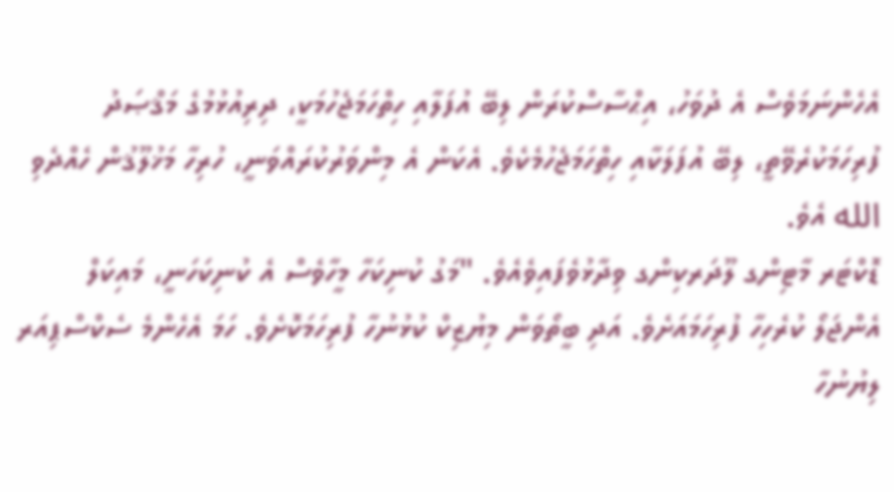އެހެންނަމަވެސް އެ ދުވަހު، އިޙްސާސްކުރަން ލިބޭ އުފަލާއި ހިތްހަމަޖެހުމަކީ، ދިރިއުޅުމުގެ މަޤްޞަދު ފުރިހަމަކުރެވޭތީ، ލިބޭ އުފަލަކާއި ހިތްހަމަޖެހުމެކެވެ. އެކަން އެ މިންވަރުކުރައްވަނީ، ހުރިހާ މަޚުލޫޤުން ހެއްދެވި الله އެވެ.
ޑޮކްޓަރ މާޓިންގ ލޫދަރކިންގ ވިދާޅުވެފައިވެއެވެ. "މަގު ކުނިކަހާ މީހާވެސް އެ ކުނިކަހަނީ، މައިކަލް އެންޖަލޯ ކުރެހިހާ ފުރިހަމައަށެވެ. އަދި ބީތޯވަން މިޔުޒިކް ކުޅުނުހާ ފުރިހަމަކޮށެވެ. ހަމަ އެހެންމެ ސެކްސްޕިއަރ ލިޔުނުހާ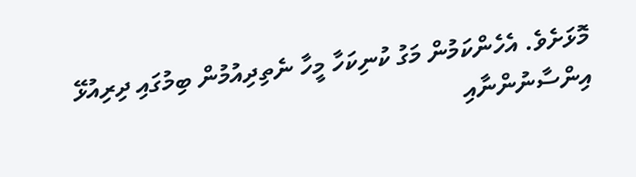މޮޅަށެވެ. އެހެންކަމުން މަގު ކުނިކަހާ މީހާ ނެތިދިއުމުން ބިމުގައި ދިރިއުޅޭ އިންސާނުންނާއި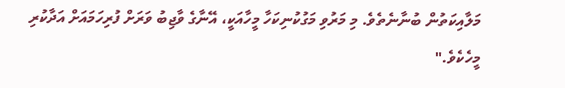މަލާއިކަތުން ބުނާނެތެވެ. މި މަރުވި މަގުކުނިކަހާ މީހާއަކީ، އޭނާގެ ވާޖިބު ވަރަށް ފުރިހަމައަށް އަދާކުރި މީހެކެވެ."